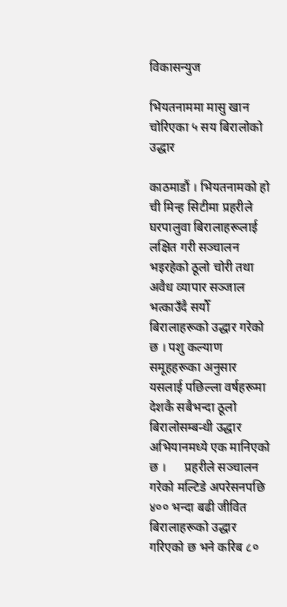विकासन्युज

भियतनाममा मासु खान चोरिएका ५ सय बिरालोको उद्धार

काठमाडौं । भियतनामको हो ची मिन्ह सिटीमा प्रहरीले घरपालुवा बिरालाहरूलाई लक्षित गरी सञ्चालन भइरहेको ठूलो चोरी तथा अवैध व्यापार सञ्जाल भत्काउँदै सयौँ बिरालाहरूको उद्धार गरेको छ । पशु कल्याण समूहहरूका अनुसार यसलाई पछिल्ला वर्षहरूमा देशकै सबैभन्दा ठूलो बिरालोसम्बन्धी उद्धार अभियानमध्ये एक मानिएको छ ।      प्रहरीले सञ्चालन गरेको मल्टिडे अपरेसनपछि ४०० भन्दा बढी जीवित बिरालाहरूको उद्धार गरिएको छ भने करिब ८०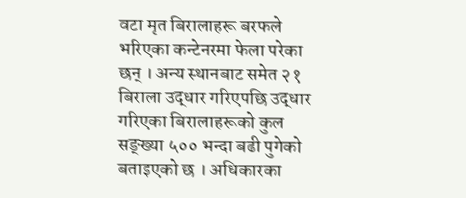वटा मृत बिरालाहरू बरफले भरिएका कन्टेनरमा फेला परेका छन् । अन्य स्थानबाट समेत २१ बिराला उद्धार गरिएपछि उद्धार गरिएका बिरालाहरूको कुल सङ्ख्या ५०० भन्दा बढी पुगेको बताइएको छ । अधिकारका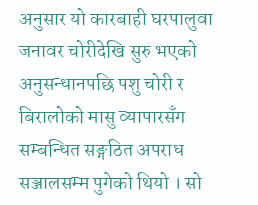अनुसार यो कारबाही घरपालुवा जनावर चोरीदेखि सुरु भएको अनुसन्धानपछि पशु चोरी र बिरालोको मासु व्यापारसँग सम्बन्धित सङ्गठित अपराध सञ्जालसम्म पुगेको थियो । सो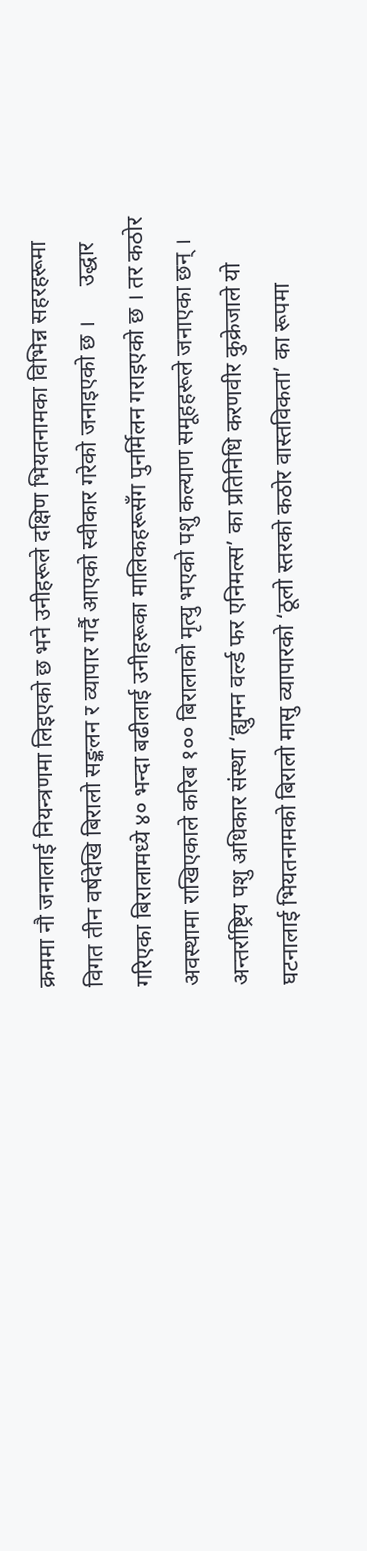क्रममा नौ जनालाई नियन्त्रणमा लिइएको छ भने उनीहरूले दक्षिण भियतनामका विभिन्न सहरहरूमा विगत तीन वर्षदेखि बिरालो सङ्कलन र व्यापार गर्दै आएको स्वीकार गरेको जनाइएको छ ।      उद्धार गरिएका बिरालामध्ये ४० भन्दा बढीलाई उनीहरूका मालिकहरूसँग पुनर्मिलन गराइएको छ । तर कठोर अवस्थामा राखिएकाले करिब १०० बिरालाको मृत्यु भएको पशु कल्याण समूहहरूले जनाएका छन् । अन्तर्राष्ट्रिय पशु अधिकार संस्था ‘ह्युमन वर्ल्ड फर एनिमल्स’ का प्रतिनिधि करणवीर कुक्रेजाले यो घटनालाई भियतनामको बिरालो मासु व्यापारको ‘ठूलो स्तरको कठोर वास्तविकता’ का रूपमा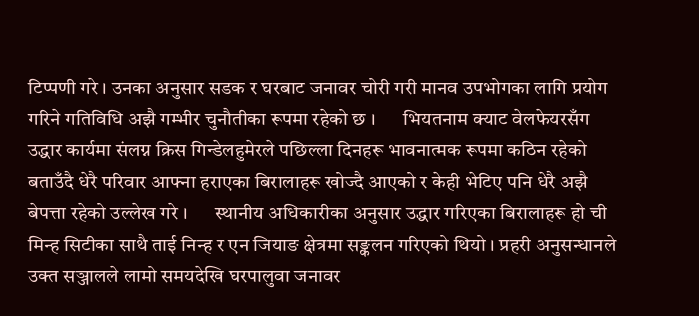टिप्पणी गरे । उनका अनुसार सडक र घरबाट जनावर चोरी गरी मानव उपभोगका लागि प्रयोग गरिने गतिविधि अझै गम्भीर चुनौतीका रूपमा रहेको छ ।      भियतनाम क्याट वेलफेयरसँग उद्धार कार्यमा संलग्न क्रिस गिन्डेलहुमेरले पछिल्ला दिनहरू भावनात्मक रूपमा कठिन रहेको बताउँदै धेरै परिवार आफ्ना हराएका बिरालाहरू खोज्दै आएको र केही भेटिए पनि धेरै अझै बेपत्ता रहेको उल्लेख गरे ।      स्थानीय अधिकारीका अनुसार उद्धार गरिएका बिरालाहरू हो ची मिन्ह सिटीका साथै ताई निन्ह र एन जियाङ क्षेत्रमा सङ्कलन गरिएको थियो । प्रहरी अनुसन्धानले उक्त सञ्जालले लामो समयदेखि घरपालुवा जनावर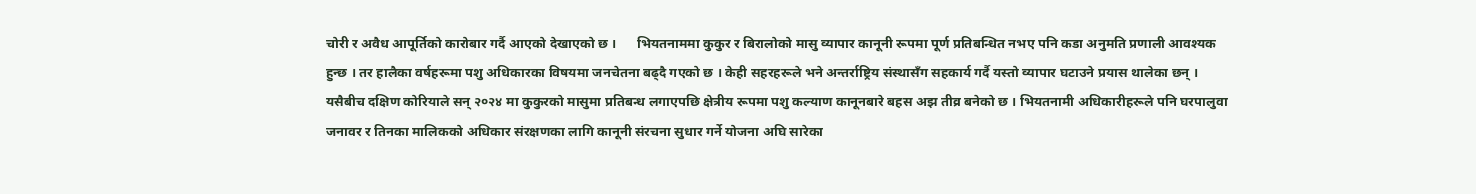चोरी र अवैध आपूर्तिको कारोबार गर्दै आएको देखाएको छ ।      भियतनाममा कुकुर र बिरालोको मासु व्यापार कानूनी रूपमा पूर्ण प्रतिबन्धित नभए पनि कडा अनुमति प्रणाली आवश्यक हुन्छ । तर हालैका वर्षहरूमा पशु अधिकारका विषयमा जनचेतना बढ्दै गएको छ । केही सहरहरूले भने अन्तर्राष्ट्रिय संस्थासँग सहकार्य गर्दै यस्तो व्यापार घटाउने प्रयास थालेका छन् ।      यसैबीच दक्षिण कोरियाले सन् २०२४ मा कुकुरको मासुमा प्रतिबन्ध लगाएपछि क्षेत्रीय रूपमा पशु कल्याण कानूनबारे बहस अझ तीव्र बनेको छ । भियतनामी अधिकारीहरूले पनि घरपालुवा जनावर र तिनका मालिकको अधिकार संरक्षणका लागि कानूनी संरचना सुधार गर्ने योजना अघि सारेका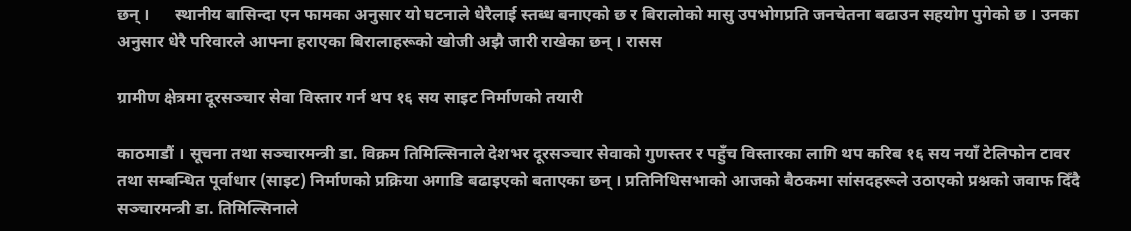छन् ।      स्थानीय बासिन्दा एन फामका अनुसार यो घटनाले धेरैलाई स्तब्ध बनाएको छ र बिरालोको मासु उपभोगप्रति जनचेतना बढाउन सहयोग पुगेको छ । उनका अनुसार धेरै परिवारले आफ्ना हराएका बिरालाहरूको खोजी अझै जारी राखेका छन् । रासस

ग्रामीण क्षेत्रमा दूरसञ्चार सेवा विस्तार गर्न थप १६ सय साइट निर्माणको तयारी

काठमाडौं । सूचना तथा सञ्चारमन्त्री डा. विक्रम तिमिल्सिनाले देशभर दूरसञ्चार सेवाको गुणस्तर र पहुँच विस्तारका लागि थप करिब १६ सय नयाँ टेलिफोन टावर तथा सम्बन्धित पूर्वाधार (साइट) निर्माणको प्रक्रिया अगाडि बढाइएको बताएका छन् । प्रतिनिधिसभाको आजको बैठकमा सांसदहरूले उठाएको प्रश्नको जवाफ दिँदै सञ्चारमन्त्री डा. तिमिल्सिनाले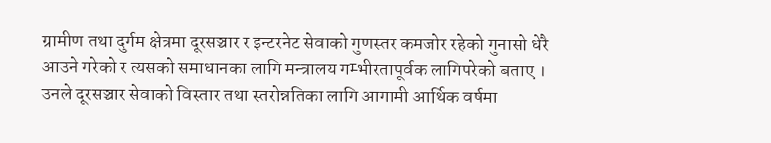ग्रामीण तथा दुर्गम क्षेत्रमा दूरसञ्चार र इन्टरनेट सेवाको गुणस्तर कमजोर रहेको गुनासो धेरै आउने गरेको र त्यसको समाधानका लागि मन्त्रालय गम्भीरतापूर्वक लागिपरेको बताए । उनले दूरसञ्चार सेवाको विस्तार तथा स्तरोन्नतिका लागि आगामी आर्थिक वर्षमा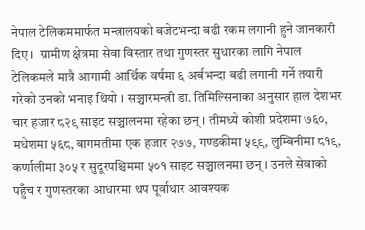नेपाल टेलिकममार्फत मन्त्रालयको बजेटभन्दा बढी रकम लगानी हुने जानकारी दिए ।  ग्रामीण क्षेत्रमा सेवा विस्तार तथा गुणस्तर सुधारका लागि नेपाल टेलिकमले मात्रै आगामी आर्थिक वर्षमा ६ अर्बभन्दा बढी लगानी गर्ने तयारी गरेको उनको भनाइ थियो । सञ्चारमन्त्री डा. तिमिल्सिनाका अनुसार हाल देशभर चार हजार ८२९ साइट सञ्चालनमा रहेका छन् । तीमध्ये कोशी प्रदेशमा ७६०, मधेशमा ५६८, बागमतीमा एक हजार २७७, गण्डकीमा ५९९, लुम्बिनीमा ८१९, कर्णालीमा ३०५ र सुदूरपश्चिममा ५०१ साइट सञ्चालनमा छन् । उनले सेवाको पहुँच र गुणस्तरका आधारमा थप पूर्वाधार आवश्यक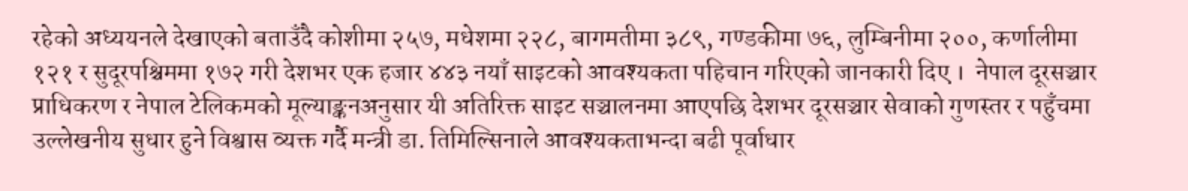रहेको अध्ययनले देखाएको बताउँदै कोशीमा २५७, मधेशमा २२८, बागमतीमा ३८९, गण्डकीमा ७६, लुम्बिनीमा २००, कर्णालीमा १२१ र सुदूरपश्चिममा १७२ गरी देशभर एक हजार ४४३ नयाँ साइटको आवश्यकता पहिचान गरिएको जानकारी दिए ।  नेपाल दूरसञ्चार प्राधिकरण र नेपाल टेलिकमको मूल्याङ्कनअनुसार यी अतिरिक्त साइट सञ्चालनमा आएपछि देशभर दूरसञ्चार सेवाको गुणस्तर र पहुँचमा उल्लेखनीय सुधार हुने विश्वास व्यक्त गर्दै मन्त्री डा. तिमिल्सिनाले आवश्यकताभन्दा बढी पूर्वाधार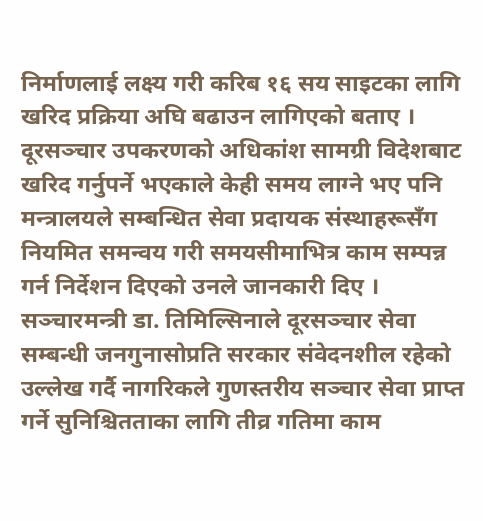निर्माणलाई लक्ष्य गरी करिब १६ सय साइटका लागि खरिद प्रक्रिया अघि बढाउन लागिएको बताए । दूरसञ्चार उपकरणको अधिकांश सामग्री विदेशबाट खरिद गर्नुपर्ने भएकाले केही समय लाग्ने भए पनि मन्त्रालयले सम्बन्धित सेवा प्रदायक संस्थाहरूसँग नियमित समन्वय गरी समयसीमाभित्र काम सम्पन्न गर्न निर्देशन दिएको उनले जानकारी दिए । सञ्चारमन्त्री डा. तिमिल्सिनाले दूरसञ्चार सेवा सम्बन्धी जनगुनासोप्रति सरकार संवेदनशील रहेको उल्लेख गर्दै नागरिकले गुणस्तरीय सञ्चार सेवा प्राप्त गर्ने सुनिश्चितताका लागि तीव्र गतिमा काम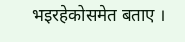भइरहेकोसमेत बताए ।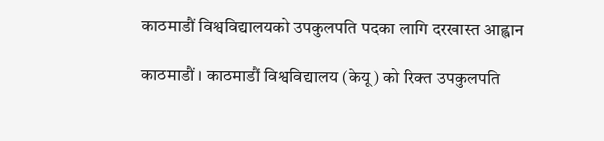काठमाडौं विश्वविद्यालयको उपकुलपति पदका लागि दरखास्त आह्वान

काठमाडौं । काठमाडौं विश्वविद्यालय (केयू) को रिक्त उपकुलपति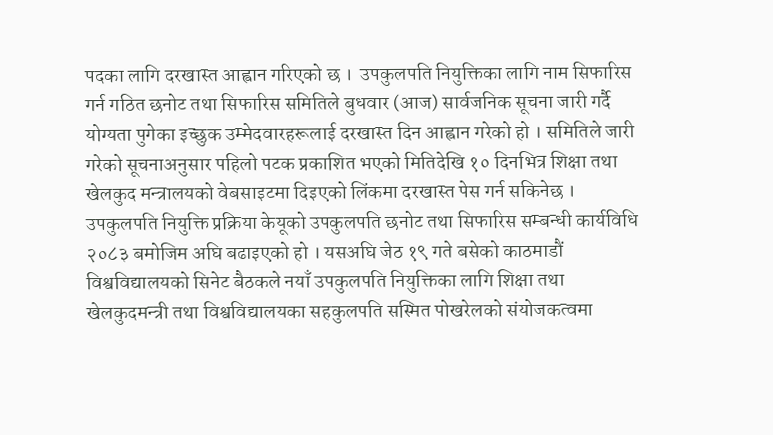पदका लागि दरखास्त आह्वान गरिएको छ ।  उपकुलपति नियुक्तिका लागि नाम सिफारिस गर्न गठित छनोट तथा सिफारिस समितिले बुधवार (आज) सार्वजनिक सूचना जारी गर्दै योग्यता पुगेका इच्छुक उम्मेदवारहरूलाई दरखास्त दिन आह्वान गरेको हो । समितिले जारी गरेको सूचनाअनुसार पहिलो पटक प्रकाशित भएको मितिदेखि १० दिनभित्र शिक्षा तथा खेलकुद मन्त्रालयको वेबसाइटमा दिइएको लिंकमा दरखास्त पेस गर्न सकिनेछ ।  उपकुलपति नियुक्ति प्रक्रिया केयूको उपकुलपति छनोट तथा सिफारिस सम्बन्धी कार्यविधि २०८३ बमोजिम अघि बढाइएको हो । यसअघि जेठ १९ गते बसेको काठमाडौं विश्वविद्यालयको सिनेट बैठकले नयाँ उपकुलपति नियुक्तिका लागि शिक्षा तथा खेलकुदमन्त्री तथा विश्वविद्यालयका सहकुलपति सस्मित पोखरेलको संयोजकत्वमा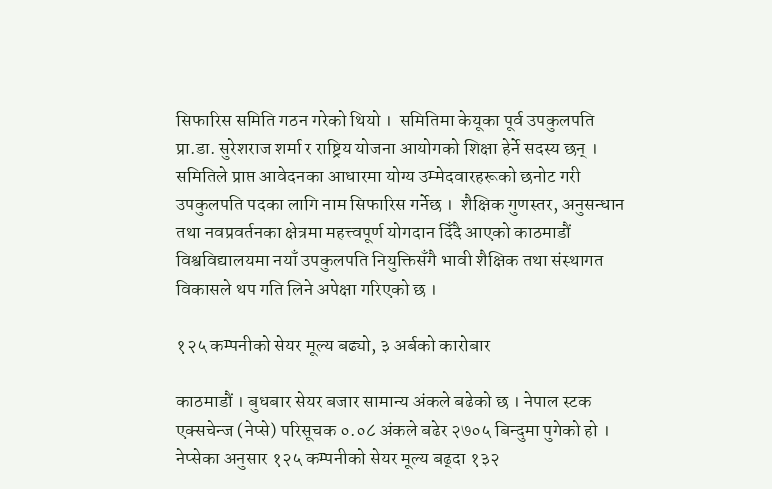सिफारिस समिति गठन गरेको थियो ।  समितिमा केयूका पूर्व उपकुलपति प्रा.डा. सुरेशराज शर्मा र राष्ट्रिय योजना आयोगको शिक्षा हेर्ने सदस्य छन् । समितिले प्राप्त आवेदनका आधारमा योग्य उम्मेदवारहरूको छनोट गरी उपकुलपति पदका लागि नाम सिफारिस गर्नेछ ।  शैक्षिक गुणस्तर, अनुसन्धान तथा नवप्रवर्तनका क्षेत्रमा महत्त्वपूर्ण योगदान दिँदै आएको काठमाडौं विश्वविद्यालयमा नयाँ उपकुलपति नियुक्तिसँगै भावी शैक्षिक तथा संस्थागत विकासले थप गति लिने अपेक्षा गरिएको छ ।

१२५ कम्पनीको सेयर मूल्य बढ्यो, ३ अर्बको कारोबार

काठमाडौं । बुधबार सेयर बजार सामान्य अंकले बढेको छ । नेपाल स्टक एक्सचेन्ज (नेप्से) परिसूचक ०.०८ अंकले बढेर २७०५ बिन्दुमा पुगेको हो । नेप्सेका अनुसार १२५ कम्पनीको सेयर मूल्य बढ्दा १३२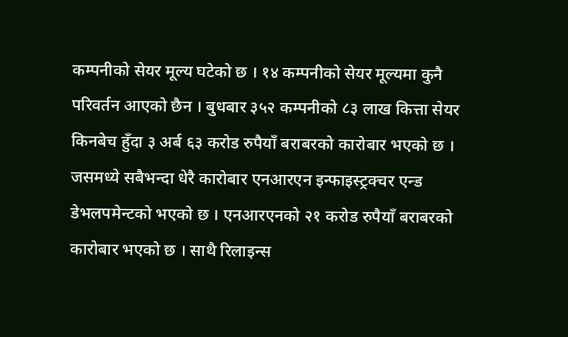कम्पनीको सेयर मूल्य घटेको छ । १४ कम्पनीको सेयर मूल्यमा कुनै परिवर्तन आएको छैन । बुधबार ३५२ कम्पनीको ८३ लाख कित्ता सेयर किनबेच हुँदा ३ अर्ब ६३ करोड रुपैयाँ बराबरको कारोबार भएको छ । जसमध्ये सबैभन्दा धेरै कारोबार एनआरएन इन्फाइस्ट्रक्चर एन्ड डेभलपमेन्टको भएको छ । एनआरएनको २१ करोड रुपैयाँ बराबरको कारोबार भएको छ । साथै रिलाइन्स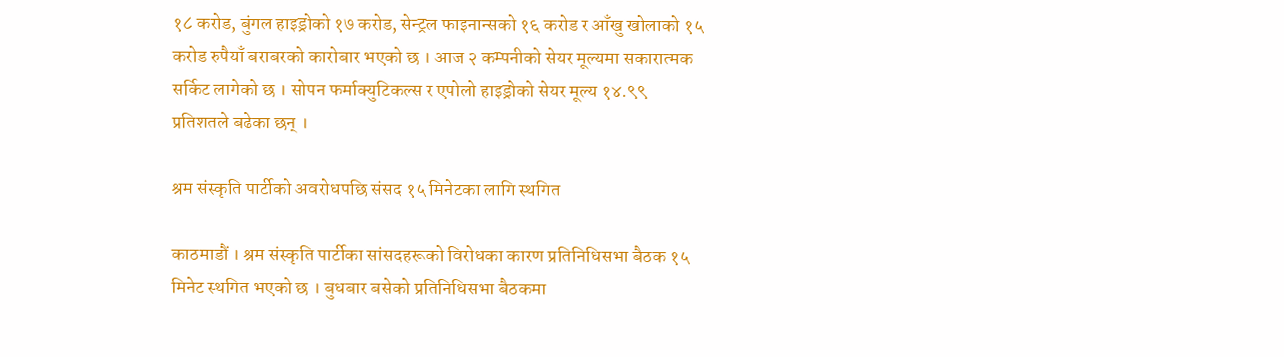१८ करोड, बुंगल हाइड्रोको १७ करोड, सेन्ट्रल फाइनान्सको १६ करोड र आँखु खोलाको १५ करोड रुपैयाँ बराबरको कारोबार भएको छ । आज २ कम्पनीको सेयर मूल्यमा सकारात्मक सर्किट लागेको छ । सोपन फर्माक्युटिकल्स र एपोलो हाइड्रोको सेयर मूल्य १४.९९ प्रतिशतले बढेका छन् ।

श्रम संस्कृति पार्टीको अवरोधपछि संसद १५ मिनेटका लागि स्थगित

काठमाडौं । श्रम संस्कृति पार्टीका सांसदहरूको विरोधका कारण प्रतिनिधिसभा बैठक १५ मिनेट स्थगित भएको छ । बुधबार बसेको प्रतिनिधिसभा बैठकमा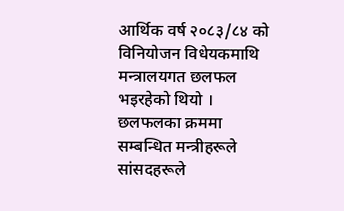आर्थिक वर्ष २०८३/८४ को विनियोजन विधेयकमाथि मन्त्रालयगत छलफल भइरहेको थियो । छलफलका क्रममा सम्बन्धित मन्त्रीहरूले सांसदहरूले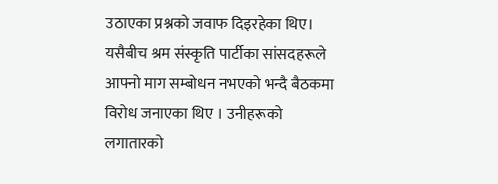उठाएका प्रश्नको जवाफ दिइरहेका थिए। यसैबीच श्रम संस्कृति पार्टीका सांसदहरूले आफ्नो माग सम्बोधन नभएको भन्दै बैठकमा विरोध जनाएका थिए । उनीहरूको लगातारको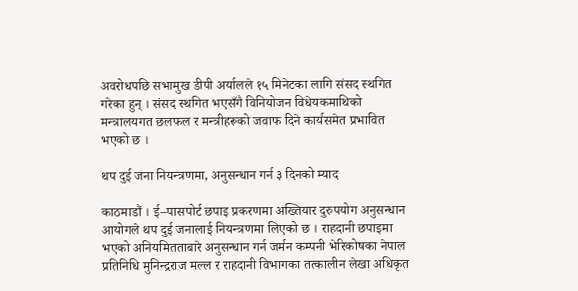अवरोधपछि सभामुख डीपी अर्यालले १५ मिनेटका लागि संसद स्थगित गरेका हुन् । संसद स्थगित भएसँगै विनियोजन विधेयकमाथिको मन्त्रालयगत छलफल र मन्त्रीहरूको जवाफ दिने कार्यसमेत प्रभावित भएको छ ।

थप दुई जना नियन्त्रणमा, अनुसन्धान गर्न ३ दिनको म्याद

काठमाडौं । ई–पासपोर्ट छपाइ प्रकरणमा अख्तियार दुरुपयोग अनुसन्धान आयोगले थप दुई जनालाई नियन्त्रणमा लिएको छ । राहदानी छपाइमा भएको अनियमितताबारे अनुसन्धान गर्न जर्मन कम्पनी भेरिकोषका नेपाल प्रतिनिधि मुनिन्द्रराज मल्ल र राहदानी विभागका तत्कालीन लेखा अधिकृत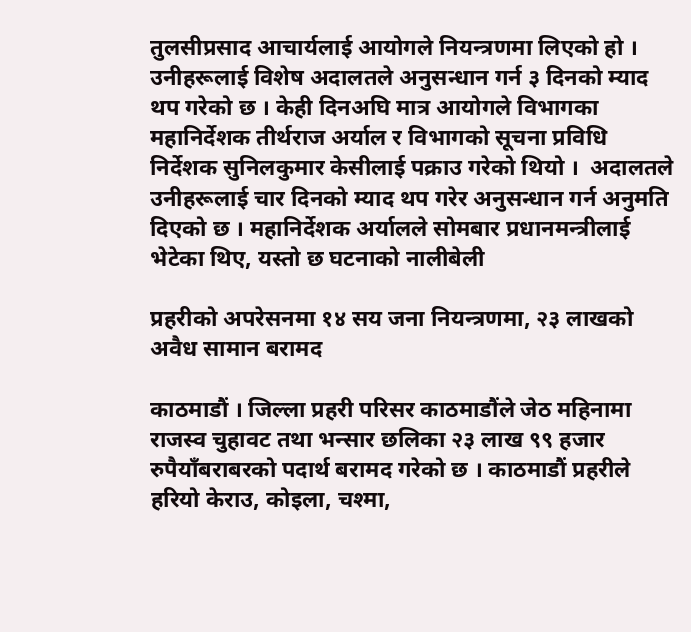तुलसीप्रसाद आचार्यलाई आयोगले नियन्त्रणमा लिएको हो । उनीहरूलाई विशेष अदालतले अनुसन्धान गर्न ३ दिनको म्याद थप गरेको छ । केही दिनअघि मात्र आयोगले विभागका महानिर्देशक तीर्थराज अर्याल र विभागको सूचना प्रविधि निर्देशक सुनिलकुमार केसीलाई पक्राउ गरेको थियो ।  अदालतले उनीहरूलाई चार दिनको म्याद थप गरेर अनुसन्धान गर्न अनुमति दिएको छ । महानिर्देशक अर्यालले सोमबार प्रधानमन्त्रीलाई भेटेका थिए, यस्तो छ घटनाको नालीबेली

प्रहरीको अपरेसनमा १४ सय जना नियन्त्रणमा, २३ लाखको अवैध सामान बरामद

काठमाडौं । जिल्ला प्रहरी परिसर काठमाडौंले जेठ महिनामा राजस्व चुहावट तथा भन्सार छलिका २३ लाख ९९ हजार रुपैयाँबराबरको पदार्थ बरामद गरेको छ । काठमाडौं प्रहरीले हरियो केराउ, कोइला, चश्मा,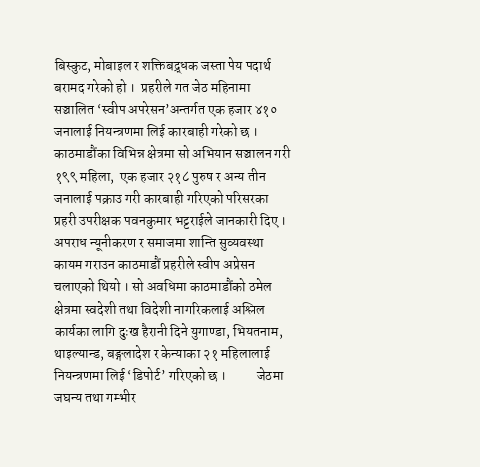बिस्कुट, मोबाइल र शक्तिबद्र्धक जस्ता पेय पदार्थ बरामद गरेको हो ।  प्रहरीले गत जेठ महिनामा सञ्चालित ‘स्वीप अपरेसन’अन्तर्गत एक हजार ४१० जनालाई नियन्त्रणमा लिई कारबाही गरेको छ । काठमाडौंका विभिन्न क्षेत्रमा सो अभियान सञ्चालन गरी १९९ महिला,  एक हजार २१८ पुरुष र अन्य तीन जनालाई पक्राउ गरी कारबाही गरिएको परिसरका प्रहरी उपरीक्षक पवनकुमार भट्टराईले जानकारी दिए । अपराध न्यूनीकरण र समाजमा शान्ति सुव्यवस्था कायम गराउन काठमाडौं प्रहरीले स्वीप अप्रेसन चलाएको थियो । सो अवधिमा काठमाडौंको ठमेल क्षेत्रमा स्वदेशी तथा विदेशी नागरिकलाई अश्लिल कार्यका लागि दुःख हैरानी दिने युगाण्डा, भियतनाम, थाइल्यान्ड, बङ्गलादेश र केन्याका २१ महिलालाई नियन्त्रणमा लिई ‘डिपोर्ट’ गरिएको छ ।           जेठमा जघन्य तथा गम्भीर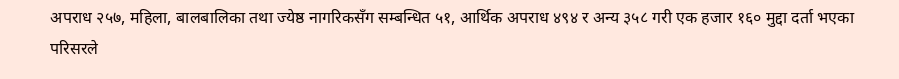अपराध २५७, महिला, बालबालिका तथा ज्येष्ठ नागरिकसँग सम्बन्धित ५१, आर्थिक अपराध ४९४ र अन्य ३५८ गरी एक हजार १६० मुद्दा दर्ता भएका परिसरले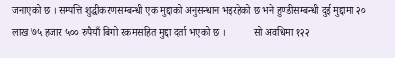जनाएको छ । सम्पत्ति शुद्धीकरणसम्बन्धी एक मुद्दाको अनुसन्धान भइरहेको छ भने हुण्डीसम्बन्धी दुई मुद्दामा २० लाख ७५ हजार ५०० रुपैयाँ बिगो रकमसहित मुद्दा दर्ता भएको छ ।           सो अवधिमा १२२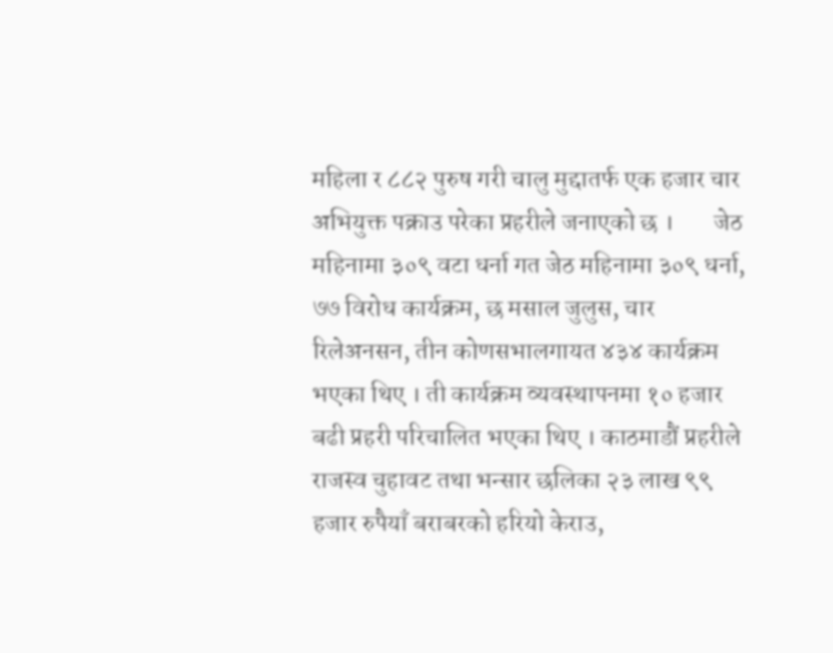महिला र ८८२ पुरुष गरी चालु मुद्दातर्फ एक हजार चार  अभियुक्त पक्राउ परेका प्रहरीले जनाएको छ ।        जेठ महिनामा ३०९ वटा धर्ना गत जेठ महिनामा ३०९ धर्ना, ७७ विरोध कार्यक्रम, छ मसाल जुलुस, चार रिलेअनसन, तीन कोणसभालगायत ४३४ कार्यक्रम भएका थिए । ती कार्यक्रम व्यवस्थापनमा १० हजार बढी प्रहरी परिचालित भएका थिए । काठमाडौं प्रहरीले राजस्व चुहावट तथा भन्सार छलिका २३ लाख ९९ हजार रुपैयाँ बराबरको हरियो केराउ,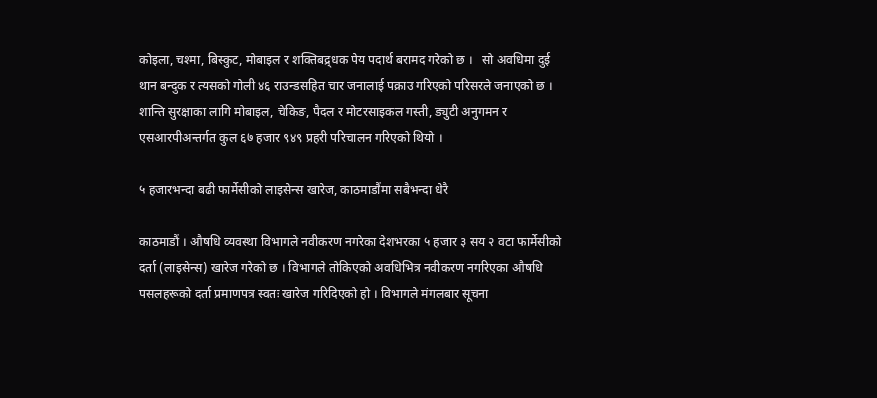कोइला, चश्मा, बिस्कुट, मोबाइल र शक्तिबद्र्धक पेय पदार्थ बरामद गरेको छ ।   सो अवधिमा दुई थान बन्दुक र त्यसको गोली ४६ राउन्डसहित चार जनालाई पक्राउ गरिएको परिसरले जनाएको छ । शान्ति सुरक्षाका लागि मोबाइल, चेकिङ, पैदल र मोटरसाइकल गस्ती, ड्युटी अनुगमन र एसआरपीअन्तर्गत कुल ६७ हजार ९४९ प्रहरी परिचालन गरिएको थियो ।

५ हजारभन्दा बढी फार्मेसीको लाइसेन्स खारेज, काठमाडौंमा सबैभन्दा धेरै

काठमाडौं । औषधि व्यवस्था विभागले नवीकरण नगरेका देशभरका ५ हजार ३ सय २ वटा फार्मेसीको दर्ता (लाइसेन्स) खारेज गरेको छ । विभागले तोकिएको अवधिभित्र नवीकरण नगरिएका औषधि पसलहरूको दर्ता प्रमाणपत्र स्वतः खारेज गरिदिएको हो । विभागले मंगलबार सूचना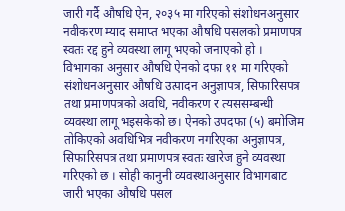जारी गर्दै औषधि ऐन, २०३५ मा गरिएको संशोधनअनुसार नवीकरण म्याद समाप्त भएका औषधि पसलको प्रमाणपत्र स्वतः रद्द हुने व्यवस्था लागू भएको जनाएको हो । विभागका अनुसार औषधि ऐनको दफा ११ मा गरिएको संशोधनअनुसार औषधि उत्पादन अनुज्ञापत्र, सिफारिसपत्र तथा प्रमाणपत्रको अवधि, नवीकरण र त्यससम्बन्धी व्यवस्था लागू भइसकेको छ। ऐनको उपदफा (५) बमोजिम तोकिएको अवधिभित्र नवीकरण नगरिएका अनुज्ञापत्र, सिफारिसपत्र तथा प्रमाणपत्र स्वतः खारेज हुने व्यवस्था गरिएको छ । सोही कानुनी व्यवस्थाअनुसार विभागबाट जारी भएका औषधि पसल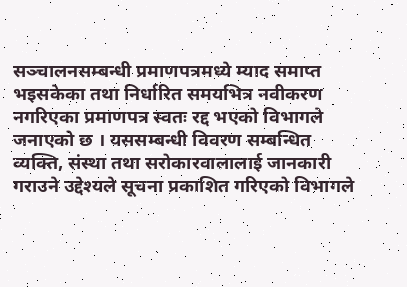सञ्चालनसम्बन्धी प्रमाणपत्रमध्ये म्याद समाप्त भइसकेका तथा निर्धारित समयभित्र नवीकरण नगरिएका प्रमाणपत्र स्वतः रद्द भएको विभागले जनाएको छ । यससम्बन्धी विवरण सम्बन्धित व्यक्ति, संस्था तथा सरोकारवालालाई जानकारी गराउने उद्देश्यले सूचना प्रकाशित गरिएको विभागले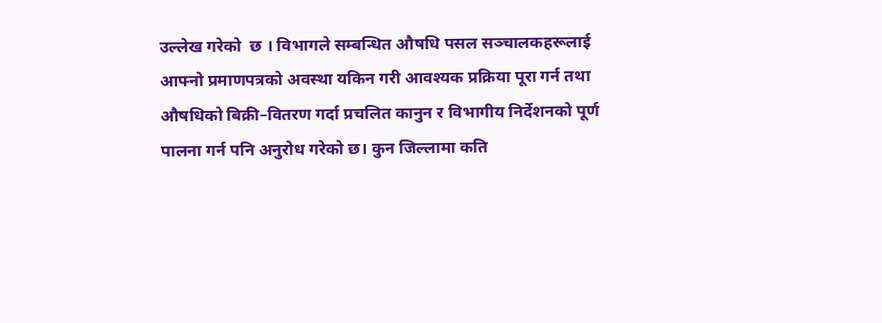उल्लेख गरेको  छ । विभागले सम्बन्धित औषधि पसल सञ्चालकहरूलाई आफ्नो प्रमाणपत्रको अवस्था यकिन गरी आवश्यक प्रक्रिया पूरा गर्न तथा औषधिको बिक्री–वितरण गर्दा प्रचलित कानुन र विभागीय निर्देशनको पूर्ण पालना गर्न पनि अनुरोध गरेको छ। कुन जिल्लामा कति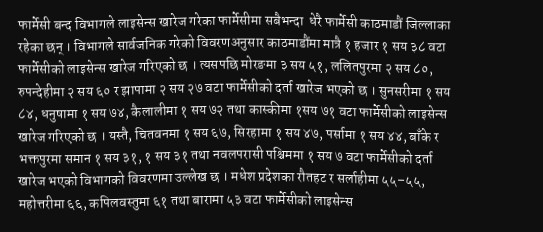फार्मेसी बन्द विभागले लाइसेन्स खारेज गरेका फार्मेसीमा सबैभन्दा  धेरै फार्मेसी काठमाडौं जिल्लाका रहेका छन् । विभागले सार्वजनिक गरेको विवरणअनुसार काठमाडौंमा मात्रै १ हजार १ सय ३८ वटा फार्मेसीको लाइसेन्स खारेज गरिएको छ । त्यसपछि मोरङमा ३ सय ५१, ललितपुरमा २ सय ८०, रुपन्देहीमा २ सय ६० र झापामा २ सय २७ वटा फार्मेसीको दर्ता खारेज भएको छ । सुनसरीमा १ सय ८४, धनुषामा १ सय ७४, कैलालीमा १ सय ७२ तथा कास्कीमा १सय ७१ वटा फार्मेसीको लाइसेन्स खारेज गरिएको छ । यस्तै, चितवनमा १ सय ६७, सिरहामा १ सय ४७, पर्सामा १ सय ४४, बाँके र भक्तपुरमा समान १ सय ३१, १ सय ३१ तथा नवलपरासी पश्चिममा १ सय ७ वटा फार्मेसीको दर्ता खारेज भएको विभागको विवरणमा उल्लेख छ । मधेश प्रदेशका रौतहट र सर्लाहीमा ५५–५५, महोत्तरीमा ६६, कपिलवस्तुमा ६१ तथा बारामा ५३ वटा फार्मेसीको लाइसेन्स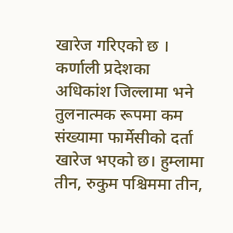खारेज गरिएको छ । कर्णाली प्रदेशका अधिकांश जिल्लामा भने तुलनात्मक रूपमा कम संख्यामा फार्मेसीको दर्ता खारेज भएको छ। हुम्लामा तीन, रुकुम पश्चिममा तीन,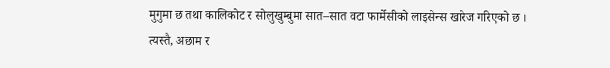मुगुमा छ तथा कालिकोट र सोलुखुम्बुमा सात–सात वटा फार्मेसीको लाइसेन्स खारेज गरिएको छ । त्यस्तै, अछाम र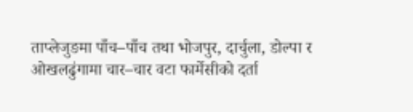ताप्लेजुङमा पाँच–पाँच तथा भोजपुर, दार्चुला, डोल्पा र ओखलढुंगामा चार–चार वटा फार्मेसीको दर्ता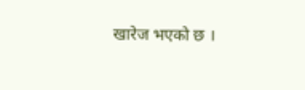खारेज भएको छ ।